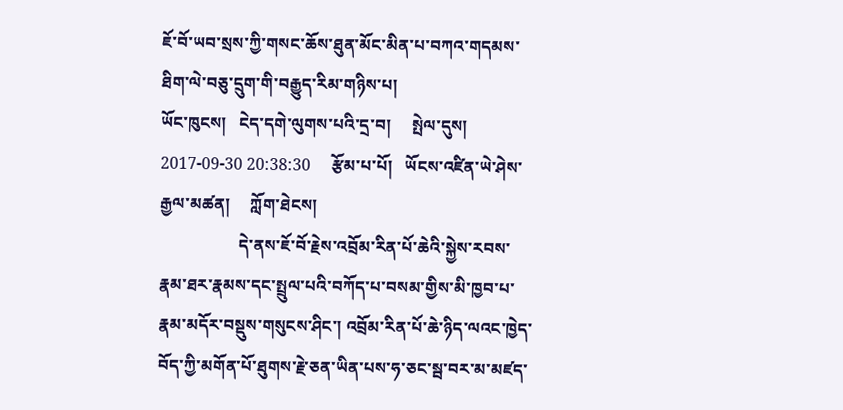ཇོ་བོ་ཡབ་སྲས་ཀྱི་གསང་ཆོས་ཐུན་མོང་མིན་པ་བཀའ་གདམས་ཐིག་ལེ་བཅུ་དྲུག་གི་བརྒྱུད་རིམ་གཉིས་པ།
ཡོང་ཁུངས།   ངེད་དགེ་ལུགས་པའི་དྲ་བ།     སྤེལ་དུས།  2017-09-30 20:38:30     རྩོམ་པ་པོ།   ཡོངས་འཛིན་ཡེ་ཤེས་རྒྱལ་མཚན།     ཀློག་ཐེངས།
                   དེ་ནས་ཇོ་བོ་རྗེས་འབྲོམ་རིན་པོ་ཆེའི་སྐྱེས་རབས་རྣམ་ཐར་རྣམས་དང་སྤྲུལ་པའི་བཀོད་པ་བསམ་གྱིས་མི་ཁྱབ་པ་རྣམ་མདོར་བསྡུས་གསུངས་ཤིང་། འབྲོམ་རིན་པོ་ཆེ་ཉིད་ལའང་ཁྱེད་བོད་ཀྱི་མགོན་པོ་ཐུགས་རྗེ་ཅན་ཡིན་པས་ཧ་ཅང་སྦ་བར་མ་མཛད་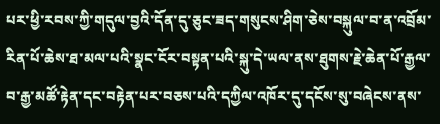པར་ཕྱི་རབས་ཀྱི་གདུལ་བྱའི་དོན་དུ་ཅུང་ཟད་གསུངས་ཤིག་ཅེས་བསྐུལ་བ་ན་འབྲོམ་རིན་པོ་ཆེས་ཐ་མལ་པའི་སྣང་ངོར་བསྟན་པའི་སྐུ་དེ་ཡལ་ནས་ཐུགས་རྗེ་ཆེན་པོ་རྒྱལ་བ་རྒྱ་མཚོ་རྟེན་དང་བརྟེན་པར་བཅས་པའི་དཀྱིལ་འཁོར་དུ་དངོས་སུ་བཞེངས་ནས་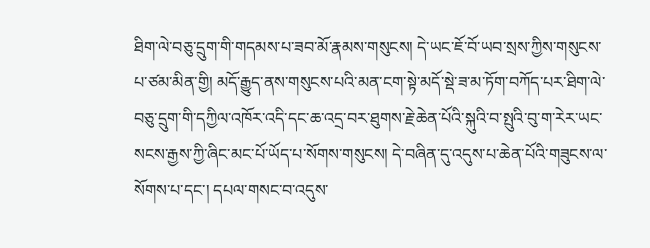ཐིག་ལེ་བཅུ་དྲུག་གི་གདམས་པ་ཟབ་མོ་རྣམས་གསུངས། དེ་ཡང་ཇོ་བོ་ཡབ་སྲས་ཀྱིས་གསུངས་པ་ཙམ་མིན་གྱི། མདོ་རྒྱུད་ནས་གསུངས་པའི་མན་ངག་སྟེ་མདོ་སྡེ་ཟ་མ་ཏོག་བཀོད་པར་ཐིག་ལེ་བཅུ་དྲུག་གི་དཀྱིལ་འཁོར་འདི་དང་ཆ་འདྲ་བར་ཐུགས་རྗེ་ཆེན་པོའི་སྐུའི་བ་སྤུའི་བུ་ག་རེར་ཡང་སངས་རྒྱས་ཀྱི་ཞིང་མང་པོ་ཡོད་པ་སོགས་གསུངས། དེ་བཞིན་དུ་འདུས་པ་ཆེན་པོའི་གཟུངས་ལ་སོགས་པ་དང་། དཔལ་གསང་བ་འདུས་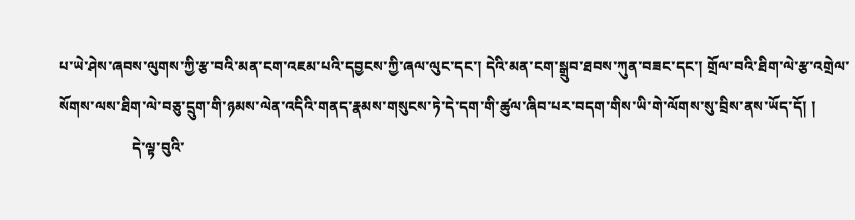པ་ཡེ་ཤེས་ཞབས་ལུགས་ཀྱི་རྩ་བའི་མན་ངག་འཇམ་པའི་དབྱངས་ཀྱི་ཞལ་ལུང་དང་། དེའི་མན་ངག་སྒྲུབ་ཐབས་ཀུན་བཟང་དང་། གྲོལ་བའི་ཐིག་ལེ་རྩ་འགྲེལ་སོགས་ལས་ཐིག་ལེ་བཅུ་དྲུག་གི་ཉམས་ལེན་འདིའི་གནད་རྣམས་གསུངས་ཏེ་དེ་དག་གི་ཚུལ་ཞིབ་པར་བདག་གིས་ཡི་གེ་ལོགས་སུ་བྲིས་ནས་ཡོད་དོ། །
                    དེ་ལྟ་བུའི་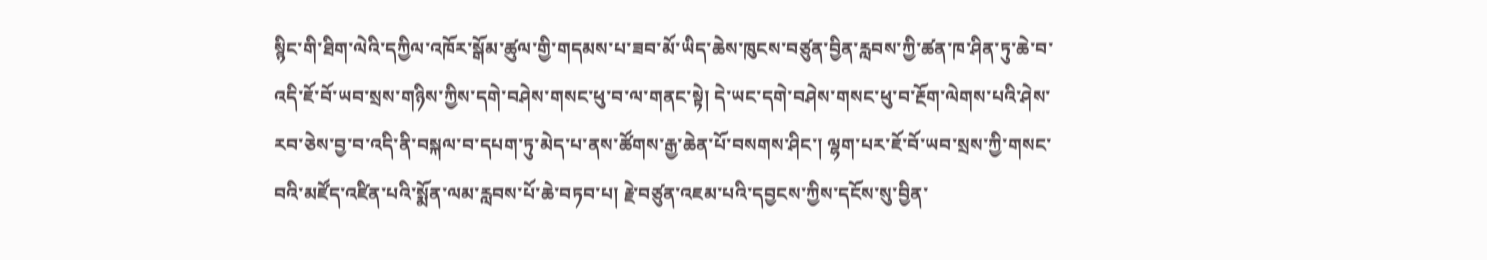སྙིང་གི་ཐིག་ལེའི་དཀྱིལ་འཁོར་སྒོམ་ཚུལ་གྱི་གདམས་པ་ཟབ་མོ་ཡིད་ཆེས་ཁུངས་བཙུན་བྱིན་རླབས་ཀྱི་ཚན་ཁ་ཤིན་ཏུ་ཆེ་བ་འདི་ཇོ་བོ་ཡབ་སྲས་གཉིས་ཀྱིས་དགེ་བཤེས་གསང་ཕུ་བ་ལ་གནང་སྟེ། དེ་ཡང་དགེ་བཤེས་གསང་ཕུ་བ་རྔོག་ལེགས་པའི་ཤེས་རབ་ཅེས་བྱ་བ་འདི་ནི་བསྐལ་བ་དཔག་ཏུ་མེད་པ་ནས་ཚོགས་རྒྱ་ཆེན་པོ་བསགས་ཤིང་། ལྷག་པར་ཇོ་བོ་ཡབ་སྲས་ཀྱི་གསང་བའི་མཛོད་འཛིན་པའི་སྨོན་ལམ་རླབས་པོ་ཆེ་བཏབ་པ། རྗེ་བཙུན་འཇམ་པའི་དབྱངས་ཀྱིས་དངོས་སུ་བྱིན་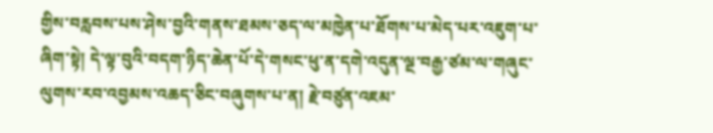གྱིས་བརླབས་པས་ཤེས་བྱའི་གནས་ཐམས་ཅད་ལ་མཁྱེན་པ་ཐོགས་པ་མེད་པར་འཇུག་པ་ཞིག་སྟེ། དེ་ལྟ་བུའི་བདག་ཉིད་ཆེན་པོ་དེ་གསང་ཕུ་ན་དགེ་འདུན་ལྔ་བརྒྱ་ཙམ་ལ་གཞུང་ལུགས་རབ་འབྱམས་འཆད་ཅིང་བཞུགས་པ་ན། རྗེ་བཙུན་འཇམ་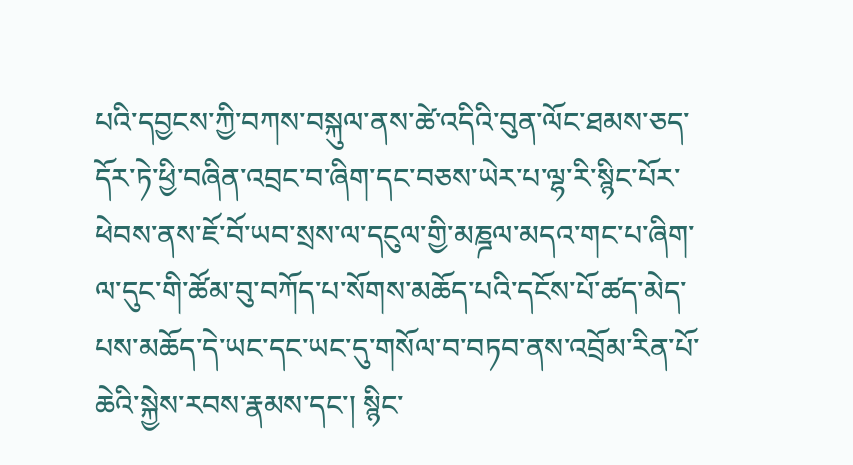པའི་དབྱངས་ཀྱི་བཀས་བསྐུལ་ནས་ཚེ་འདིའི་བུན་ལོང་ཐམས་ཅད་དོར་ཏེ་ཕྱི་བཞིན་འབྲང་བ་ཞིག་དང་བཅས་ཡེར་པ་ལྷ་རི་སྙིང་པོར་ཕེབས་ནས་ཇོ་བོ་ཡབ་སྲས་ལ་དངུལ་གྱི་མཎྜལ་མདའ་གང་པ་ཞིག་ལ་དུང་གི་ཚོམ་བུ་བཀོད་པ་སོགས་མཆོད་པའི་དངོས་པོ་ཚད་མེད་པས་མཆོད་དེ་ཡང་དང་ཡང་དུ་གསོལ་བ་བཏབ་ནས་འབྲོམ་རིན་པོ་ཆེའི་སྐྱེས་རབས་རྣམས་དང་། སྙིང་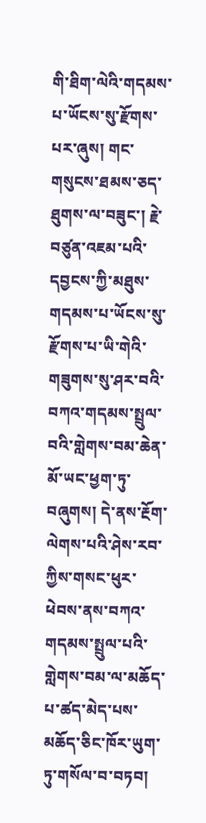གི་ཐིག་ལེའི་གདམས་པ་ཡོངས་སུ་རྫོགས་པར་ཞུས། གང་གསུངས་ཐམས་ཅད་ཐུགས་ལ་བཟུང་། རྗེ་བཙུན་འཇམ་པའི་དབྱངས་ཀྱི་མཐུས་གདམས་པ་ཡོངས་སུ་རྫོགས་པ་ཡི་གེའི་གཟུགས་སུ་ཤར་བའི་བཀའ་གདམས་སྤྲུལ་བའི་གླེགས་བམ་ཆེན་མོ་ཡང་ཕྱག་ཏུ་བཞུགས། དེ་ནས་རྔོག་ལེགས་པའི་ཤེས་རབ་ཀྱིས་གསང་ཕུར་ཕེབས་ནས་བཀའ་གདམས་སྤྲུལ་པའི་གླེགས་བམ་ལ་མཆོད་པ་ཚད་མེད་པས་མཆོད་ཅིང་ཁོར་ཡུག་ཏུ་གསོལ་བ་བཏབ།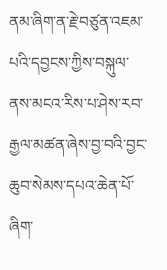ནམ་ཞིག་ན་རྗེ་བཙུན་འཇམ་པའི་དབྱངས་ཀྱིས་བསྐུལ་ནས་མངའ་རིས་པ་ཤེས་རབ་རྒྱལ་མཚན་ཞེས་བྱ་བའི་བྱང་ཆུབ་སེམས་དཔའ་ཆེན་པོ་ཞིག་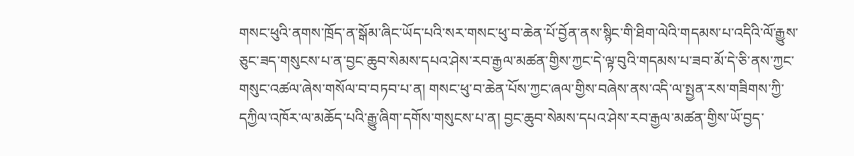གསང་ཕུའི་ནགས་ཁྲོད་ན་སྒོམ་ཞིང་ཡོད་པའི་སར་གསང་ཕུ་བ་ཆེན་པོ་བྱོན་ནས་སྙིང་གི་ཐིག་ལེའི་གདམས་པ་འདིའི་ལོ་རྒྱུས་ཅུང་ཟད་གསུངས་པ་ན་བྱང་ཆུབ་སེམས་དཔའ་ཤེས་རབ་རྒྱལ་མཚན་གྱིས་ཀྱང་དེ་ལྟ་བུའི་གདམས་པ་ཟབ་མོ་དེ་ཅི་ནས་ཀྱང་གསུང་འཚལ་ཞེས་གསོལ་བ་བཏབ་པ་ན། གསང་ཕུ་བ་ཆེན་པོས་ཀྱང་ཞལ་གྱིས་བཞེས་ནས་འདི་ལ་སྤྱན་རས་གཟིགས་ཀྱི་དཀྱིལ་འཁོར་ལ་མཆོད་པའི་རྒྱུ་ཞིག་དགོས་གསུངས་པ་ན། བྱང་ཆུབ་སེམས་དཔའ་ཤེས་རབ་རྒྱལ་མཚན་གྱིས་ཡོ་བྱད་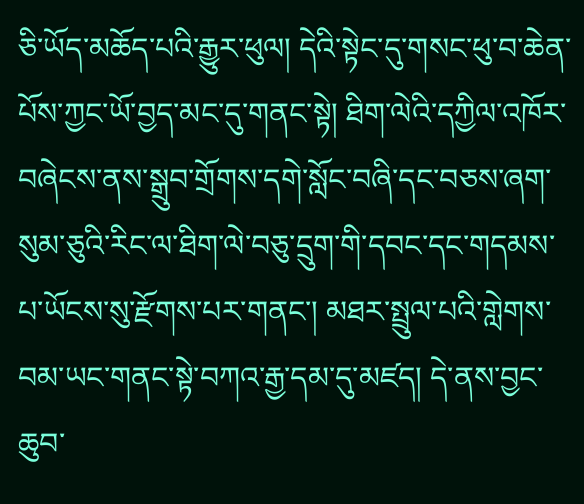ཅི་ཡོད་མཆོད་པའི་རྒྱུར་ཕུལ། དེའི་སྟེང་དུ་གསང་ཕུ་བ་ཆེན་པོས་ཀྱང་ཡོ་བྱད་མང་དུ་གནང་སྟེ། ཐིག་ལེའི་དཀྱིལ་འཁོར་བཞེངས་ནས་སྒྲུབ་གྲོགས་དགེ་སློང་བཞི་དང་བཅས་ཞག་སུམ་ཅུའི་རིང་ལ་ཐིག་ལེ་བཅུ་དྲུག་གི་དབང་དང་གདམས་པ་ཡོངས་སུ་རྫོགས་པར་གནང་། མཐར་སྤྲུལ་པའི་གླེགས་བམ་ཡང་གནང་སྟེ་བཀའ་རྒྱ་དམ་དུ་མཛད། དེ་ནས་བྱང་ཆུབ་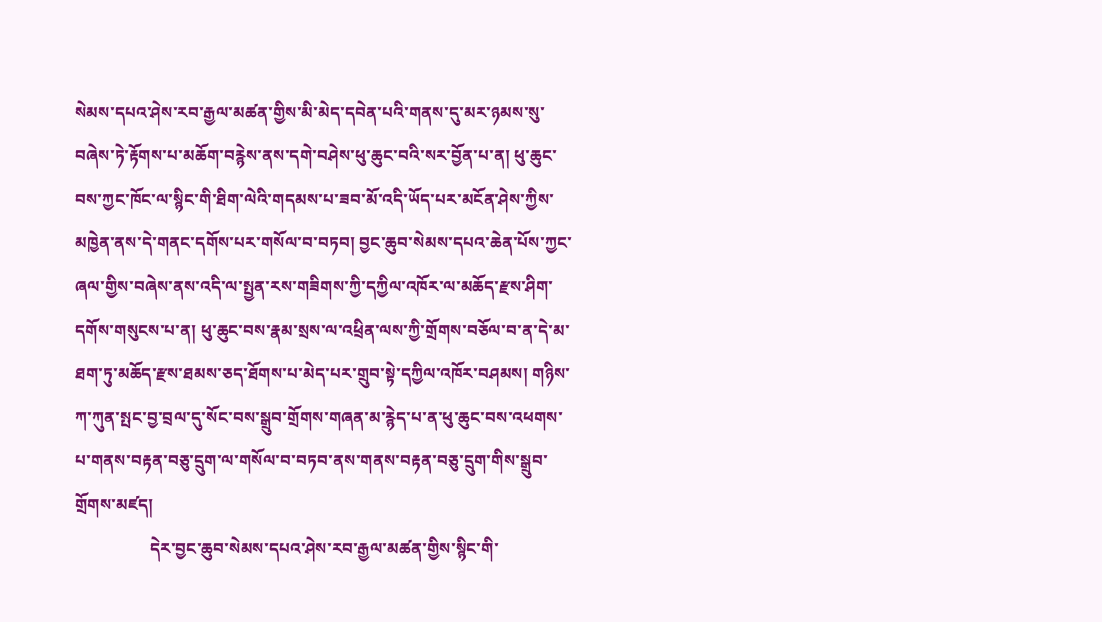སེམས་དཔའ་ཤེས་རབ་རྒྱལ་མཚན་གྱིས་མི་མེད་དབེན་པའི་གནས་དུ་མར་ཉམས་སུ་བཞེས་ཏེ་རྟོགས་པ་མཆོག་བརྙེས་ནས་དགེ་བཤེས་ཕུ་ཆུང་བའི་སར་བྱོན་པ་ན། ཕུ་ཆུང་བས་ཀྱང་ཁོང་ལ་སྙིང་གི་ཐིག་ལེའི་གདམས་པ་ཟབ་མོ་འདི་ཡོད་པར་མངོན་ཤེས་ཀྱིས་མཁྱེན་ནས་དེ་གནང་དགོས་པར་གསོལ་བ་བཏབ། བྱང་ཆུབ་སེམས་དཔའ་ཆེན་པོས་ཀྱང་ཞལ་གྱིས་བཞེས་ནས་འདི་ལ་སྤྱན་རས་གཟིགས་ཀྱི་དཀྱིལ་འཁོར་ལ་མཆོད་རྫས་ཤིག་དགོས་གསུངས་པ་ན། ཕུ་ཆུང་བས་རྣམ་སྲས་ལ་འཕྲིན་ལས་ཀྱི་གྲོགས་བཅོལ་བ་ན་དེ་མ་ཐག་ཏུ་མཆོད་རྫས་ཐམས་ཅད་ཐོགས་པ་མེད་པར་གྲུབ་སྟེ་དཀྱིལ་འཁོར་བཤམས། གཉིས་ཀ་ཀུན་སྤང་བྱ་བྲལ་དུ་སོང་བས་སྒྲུབ་གྲོགས་གཞན་མ་རྙེད་པ་ན་ཕུ་ཆུང་བས་འཕགས་པ་གནས་བརྟན་བཅུ་དྲུག་ལ་གསོལ་བ་བཏབ་ནས་གནས་བརྟན་བཅུ་དྲུག་གིས་སྒྲུབ་གྲོགས་མཛད།
                  དེར་བྱང་ཆུབ་སེམས་དཔའ་ཤེས་རབ་རྒྱལ་མཚན་གྱིས་སྙིང་གི་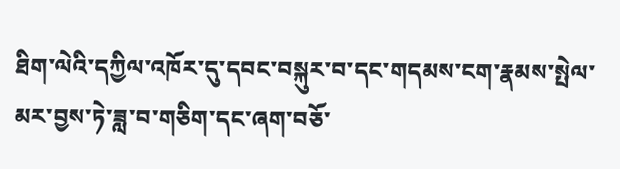ཐིག་ལེའི་དཀྱིལ་འཁོར་དུ་དབང་བསྐུར་བ་དང་གདམས་ངག་རྣམས་སྤེལ་མར་བྱས་ཏེ་ཟླ་བ་གཅིག་དང་ཞག་བཅོ་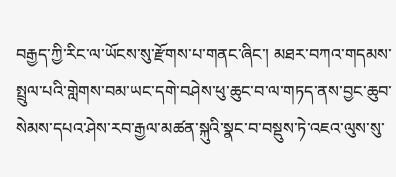བརྒྱད་ཀྱི་རིང་ལ་ཡོངས་སུ་རྫོགས་པ་གནང་ཞིང་། མཐར་བཀའ་གདམས་སྤྲུལ་པའི་གླེགས་བམ་ཡང་དགེ་བཤེས་ཕུ་ཆུང་བ་ལ་གཏད་ནས་བྱང་ཆུབ་སེམས་དཔའ་ཤེས་རབ་རྒྱལ་མཚན་སྐུའི་སྣང་བ་བསྡུས་ཏེ་འཇའ་ལུས་སུ་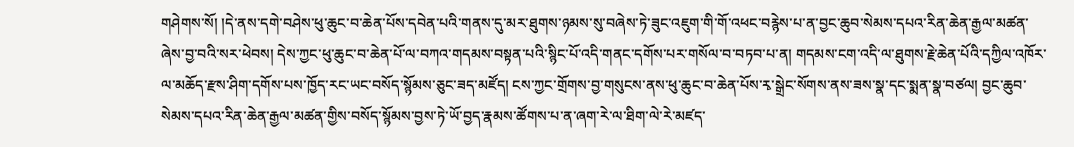གཤེགས་སོ། །དེ་ནས་དགེ་བཤེས་ཕུ་ཆུང་བ་ཆེན་པོས་དབེན་པའི་གནས་དུ་མར་ཐུགས་ཉམས་སུ་བཞེས་ཏེ་ཟུང་འཇུག་གི་གོ་འཕང་བརྙེས་པ་ན་བྱང་ཆུབ་སེམས་དཔའ་རིན་ཆེན་རྒྱལ་མཚན་ཞེས་བྱ་བའི་སར་ཕེབས། དེས་ཀྱང་ཕུ་ཆུང་བ་ཆེན་པོ་ལ་བཀའ་གདམས་བསྟན་པའི་སྙིང་པོ་འདི་གནང་དགོས་པར་གསོལ་བ་བཏབ་པ་ན། གདམས་ངག་འདི་ལ་ཐུགས་རྗེ་ཆེན་པོའི་དཀྱིལ་འཁོར་ལ་མཆོད་རྫས་ཤིག་དགོས་པས་ཁྱོད་རང་ཡང་བསོད་སྙོམས་ཅུང་ཟད་མཛོད། ངས་ཀྱང་གྲོགས་བྱ་གསུངས་ནས་ཕུ་ཆུང་བ་ཆེན་པོས་རྭ་སྒྲེང་སོགས་ནས་ཟས་སྣ་དང་སྨན་སྣ་བཙལ། བྱང་ཆུབ་སེམས་དཔའ་རིན་ཆེན་རྒྱལ་མཚན་གྱིས་བསོད་སྙོམས་བྱས་ཏེ་ཡོ་བྱད་རྣམས་ཚོགས་པ་ན་ཞག་རེ་ལ་ཐིག་ལེ་རེ་མཛད་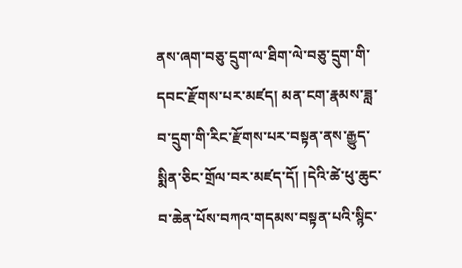ནས་ཞག་བཅུ་དྲུག་ལ་ཐིག་ལེ་བཅུ་དྲུག་གི་དབང་རྫོགས་པར་མཛད། མན་ངག་རྣམས་ཟླ་བ་དྲུག་གི་རིང་རྫོགས་པར་བསྟན་ནས་རྒྱུད་སྨིན་ཅིང་གྲོལ་བར་མཛད་དོ། །དེའི་ཚེ་ཕུ་ཆུང་བ་ཆེན་པོས་བཀའ་གདམས་བསྟན་པའི་སྙིང་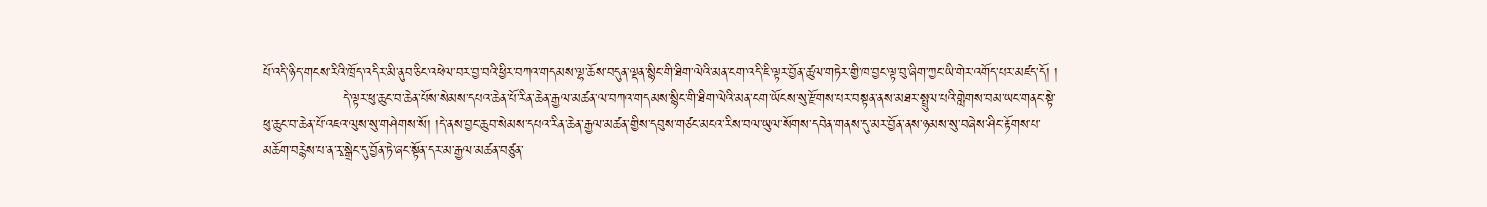པོ་འདི་ཉིད་གངས་རིའི་ཁྲོད་འདིར་མི་ནུབ་ཅིང་འཕེལ་བར་བྱ་བའི་ཕྱིར་བཀའ་གདམས་ལྷ་ཆོས་བདུན་ལྡན་སྙིང་གི་ཐིག་ལེའི་མན་ངག་འདི་ཇི་ལྟར་བྱོན་ཚུལ་གཏེར་གྱི་ཁ་བྱང་ལྟ་བུ་ཞིག་ཀྱང་ཡི་གེར་འགོད་པར་མཛད་དོ། །
                 དེ་ལྟར་ཕུ་ཆུང་བ་ཆེན་པོས་སེམས་དཔའ་ཆེན་པོ་རིན་ཆེན་རྒྱལ་མཚན་ལ་བཀའ་གདམས་སྙིང་གི་ཐིག་ལེའི་མན་ངག་ཡོངས་སུ་རྫོགས་པར་བསྟན་ནས་མཐར་སྤྲུལ་པའི་གླེགས་བམ་ཡང་གནང་སྟེ་ཕུ་ཆུང་བ་ཆེན་པོ་འཇའ་ལུས་སུ་གཤེགས་སོ། །དེ་ནས་བྱང་ཆུབ་སེམས་དཔའ་རིན་ཆེན་རྒྱལ་མཚན་གྱིས་དབུས་གཙང་མངའ་རིས་བལ་ཡུལ་སོགས་དབེན་གནས་དུ་མར་བྱོན་ནས་ཉམས་སུ་བཞེས་ཤིང་རྟོགས་པ་མཆོག་བརྙེས་པ་ན་རྭ་སྒྲེང་དུ་བྱོན་ཏེ་ཞང་སྟོན་དར་མ་རྒྱལ་མཚན་བཙུན་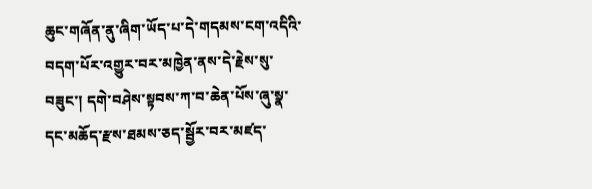ཆུང་གཞོན་ནུ་ཞིག་ཡོད་པ་དེ་གདམས་ངག་འདིའི་བདག་པོར་འགྱུར་བར་མཁྱེན་ནས་དེ་རྗེས་སུ་བཟུང་། དགེ་བཤེས་སྟབས་ཀ་བ་ཆེན་པོས་ཞུ་སྣ་དང་མཆོད་རྫས་ཐམས་ཅད་སྦྱོར་བར་མཛད་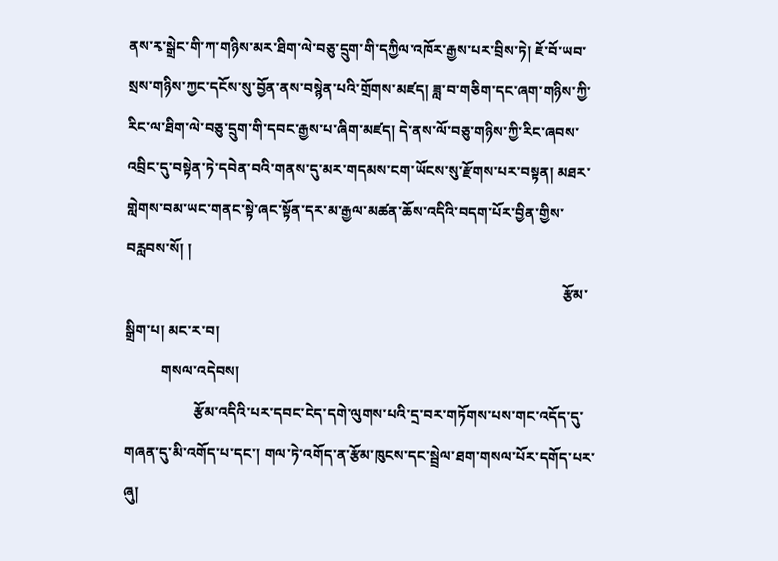ནས་རྭ་སྒྲེང་གི་ཀ་གཉིས་མར་ཐིག་ལེ་བཅུ་དྲུག་གི་དཀྱིལ་འཁོར་རྒྱས་པར་བྲིས་ཏེ། ཇོ་བོ་ཡབ་སྲས་གཉིས་ཀྱང་དངོས་སུ་བྱོན་ནས་བསྙེན་པའི་གྲོགས་མཛད། ཟླ་བ་གཅིག་དང་ཞག་གཉིས་ཀྱི་རིང་ལ་ཐིག་ལེ་བཅུ་དྲུག་གི་དབང་རྒྱས་པ་ཞིག་མཛད། དེ་ནས་ལོ་བཅུ་གཉིས་ཀྱི་རིང་ཞབས་འབྲིང་དུ་བསྟེན་ཏེ་དབེན་བའི་གནས་དུ་མར་གདམས་ངག་ཡོངས་སུ་རྫོགས་པར་བསྟན། མཐར་གླེགས་བམ་ཡང་གནང་སྟེ་ཞང་སྟོན་དར་མ་རྒྱལ་མཚན་ཆོས་འདིའི་བདག་པོར་བྱིན་གྱིས་བརླབས་སོ། །
                                                                                                                        རྩོམ་སྒྲིག་པ། མང་ར་བ།
          གསལ་འདེབས།
                   རྩོམ་འདིའི་པར་དབང་ངེད་དགེ་ལུགས་པའི་དྲ་བར་གཏོགས་པས་གང་འདོད་དུ་གཞན་དུ་མི་འགོད་པ་དང་། གལ་ཏེ་འགོད་ན་རྩོམ་ཁུངས་དང་སྦྲེལ་ཐག་གསལ་པོར་དགོད་པར་ཞུ།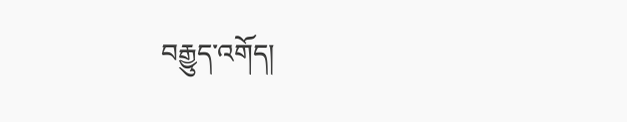བརྒྱུད་འགོད།